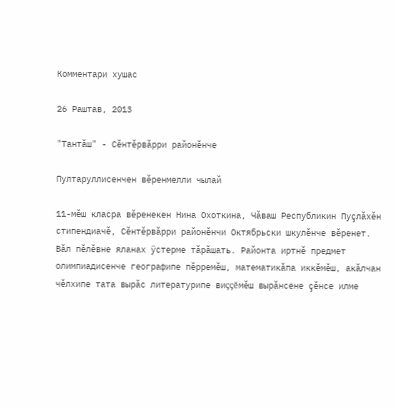Комментари хушас

26 Раштав, 2013

"Тантăш" - Сĕнтĕрвăрри районĕнче

Пултаруллисенчен вĕренмелли чылай

11-мĕш класра вĕренекен Нина Охоткина, Чăваш Республикин Пуçлăхĕн стипендиачĕ, Сĕнтĕрвăрри районĕнчи Октябрьски шкулĕнче вĕренет. Вăл пĕлĕвне яланах ÿстерме тăрăшать. Районта иртнĕ предмет олимпиадисенче географипе пĕрремĕш, математикăпа иккĕмĕш, акăлчан чĕлхипе тата вырăс литературипе виççĕмĕш вырăнсене çĕнсе илме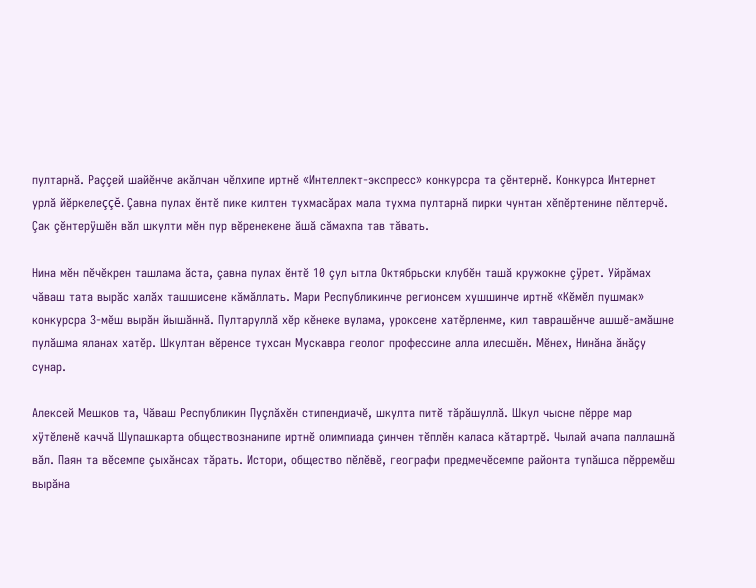пултарнă. Раççей шайĕнче акăлчан чĕлхипе иртнĕ «Интеллект-экспресс» конкурсра та çĕнтернĕ. Конкурса Интернет урлă йĕркелеççĕ. Çавна пулах ĕнтĕ пике килтен тухмасăрах мала тухма пултарнă пирки чунтан хĕпĕртенине пĕлтерчĕ. Çак çĕнтерÿшĕн вăл шкулти мĕн пур вĕренекене ăшă сăмахпа тав тăвать.

Нина мĕн пĕчĕкрен ташлама ăста, çавна пулах ĕнтĕ 10 çул ытла Октябрьски клубĕн ташă кружокне çÿрет. Уйрăмах чăваш тата вырăс халăх ташшисене кăмăллать. Мари Республикинче регионсем хушшинче иртнĕ «Кĕмĕл пушмак» конкурсра 3-мĕш вырăн йышăннă. Пултаруллă хĕр кĕнеке вулама, уроксене хатĕрленме, кил таврашĕнче ашшĕ-амăшне пулăшма яланах хатĕр. Шкултан вĕренсе тухсан Мускавра геолог профессине алла илесшĕн. Мĕнех, Нинăна ăнăçу сунар.

Алексей Мешков та, Чăваш Республикин Пуçлăхĕн стипендиачĕ, шкулта питĕ тăрăшуллă. Шкул чысне пĕрре мар хÿтĕленĕ каччă Шупашкарта обществознанипе иртнĕ олимпиада çинчен тĕплĕн каласа кăтартрĕ. Чылай ачапа паллашнă вăл. Паян та вĕсемпе çыхăнсах тăрать. Истори, общество пĕлĕвĕ, географи предмечĕсемпе районта тупăшса пĕрремĕш вырăна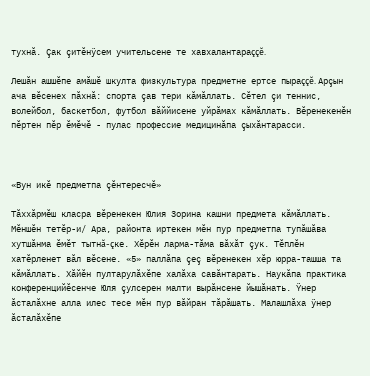тухнă. Çак çитĕнÿсем учительсене те хавхалантараççĕ.

Лешăн ашшĕпе амăшĕ шкулта физкультура предметне ертсе пыраççĕ. Арçын ача вĕсенех пăхнă: спорта çав тери кăмăллать. Сĕтел çи теннис, волейбол, баскетбол, футбол вăййисене уйрăмах кăмăллать. Вĕренекенĕн пĕртен пĕр ĕмĕчĕ - пулас профессие медицинăпа çыхăнтарасси.



«Вун икĕ предметпа çĕнтересчĕ»

Тăххăрмĕш класра вĕренекен Юлия Зорина кашни предмета кăмăллать. Мĕншĕн тетĕр-и/ Ара, районта иртекен мĕн пур предметпа тупăшăва хутшăнма ĕмĕт тытнă-çке. Хĕрĕн ларма-тăма вăхăт çук. Тĕплĕн хатĕрленет вăл вĕсене. «5» паллăпа çеç вĕренекен хĕр юрра-ташша та кăмăллать. Хăйĕн пултарулăхĕпе халăха савăнтарать. Наукăпа практика конференцийĕсенче Юля çулсерен малти вырăнсене йышăнать. Ÿнер ăсталăхне алла илес тесе мĕн пур вăйран тăрăшать. Малашлăха ÿнер ăсталăхĕпе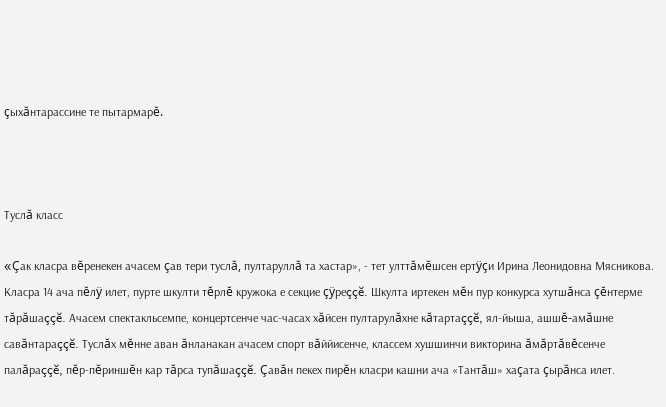çыхăнтарассине те пытармарĕ.



Туслă класс

«Çак класра вĕренекен ачасем çав тери туслă, пултаруллă та хастар», - тет улттăмĕшсен ертÿçи Ирина Леонидовна Мясникова. Класра 14 ача пĕлÿ илет, пурте шкулти тĕрлĕ кружока е секцие çÿреççĕ. Шкулта иртекен мĕн пур конкурса хутшăнса çĕнтерме тăрăшаççĕ. Ачасем спектакльсемпе, концертсенче час-часах хăйсен пултарулăхне кăтартаççĕ, ял-йыша, ашшĕ-амăшне савăнтараççĕ. Туслăх мĕнне аван ăнланакан ачасем спорт вăййисенче, классем хушшинчи викторина ăмăртăвĕсенче палăраççĕ, пĕр-пĕриншĕн кар тăрса тупăшаççĕ. Çавăн пекех пирĕн класри кашни ача «Тантăш» хаçата çырăнса илет.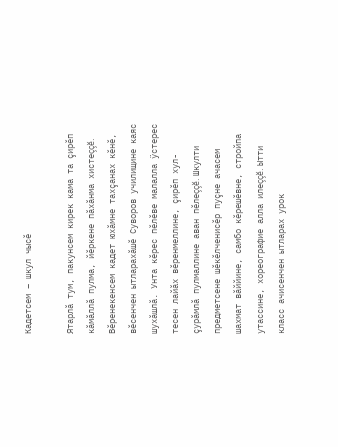Кадетсем – шкул чысĕ

Ятарлă тум, пакунсем кирек кама та çирĕп кăмăллă пулма, йĕркене пăхăнма хистеççĕ. Вĕренекенсем кадет юхăмне тахçанах кĕнĕ, вĕсенчен ытларахăшĕ Суворов училищине каяс шухăшлă. Унта кĕрес пĕлĕве малалла ÿстерес тесен лайăх вĕренмеллине, çирĕп хул-çурăмлă пулмаллине аван пĕлеççĕ. Шкулти предметсене шĕкĕлченисĕр пуçне ачасем шахмат вăййине, самбо кĕрешĕвне, стройпа утассине, хореографие алла илеççĕ. Ытти класс ачисенчен ытларах урок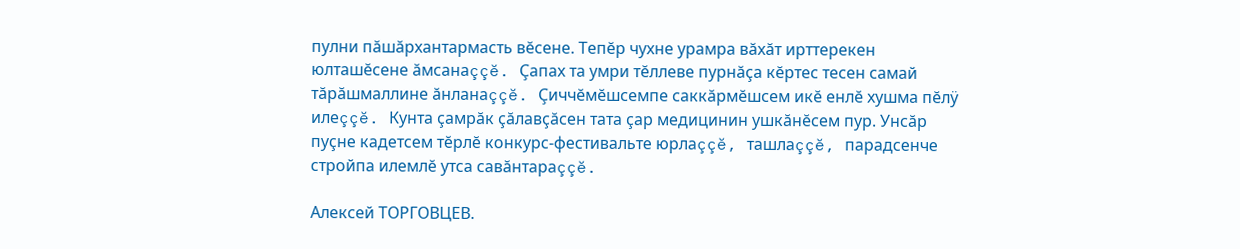пулни пăшăрхантармасть вĕсене. Тепĕр чухне урамра вăхăт ирттерекен юлташĕсене ăмсанаççĕ. Çапах та умри тĕллеве пурнăçа кĕртес тесен самай тăрăшмаллине ăнланаççĕ. Çиччĕмĕшсемпе саккăрмĕшсем икĕ енлĕ хушма пĕлÿ илеççĕ. Кунта çамрăк çăлавçăсен тата çар медицинин ушкăнĕсем пур. Унсăр пуçне кадетсем тĕрлĕ конкурс-фестивальте юрлаççĕ, ташлаççĕ, парадсенче стройпа илемлĕ утса савăнтараççĕ.

Алексей ТОРГОВЦЕВ.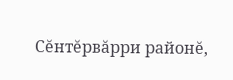Сĕнтĕрвăрри районĕ,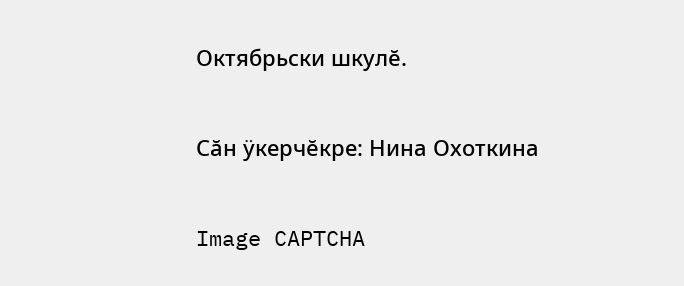Октябрьски шкулĕ.

Сăн ÿкерчĕкре: Нина Охоткина

Image CAPTCHA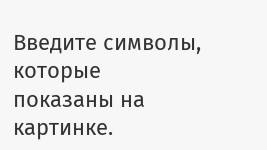Введите символы, которые показаны на картинке.